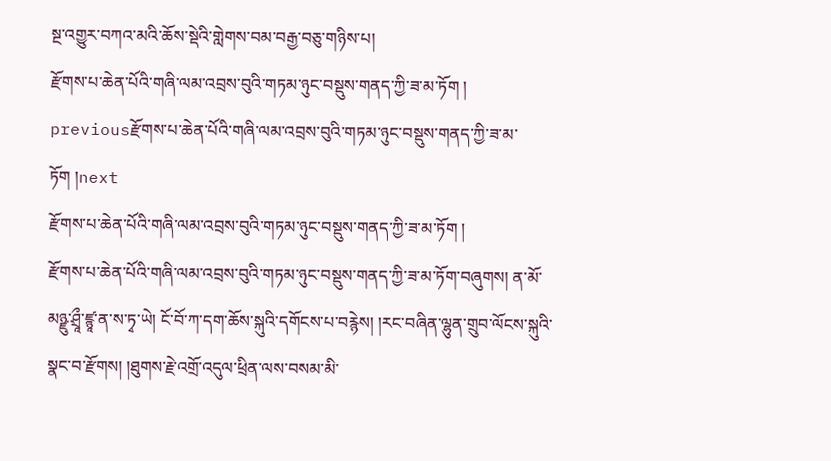སྔ་འགྱུར་བཀའ་མའི་ཆོས་སྡེའི་གླེགས་བམ་བརྒྱ་བཅུ་གཉིས་པ།
རྫོགས་པ་ཆེན་པོའི་གཞི་ལམ་འབྲས་བུའི་གཏམ་ཉུང་བསྡུས་གནད་ཀྱི་ཟ་མ་ཏོག །
previousརྫོགས་པ་ཆེན་པོའི་གཞི་ལམ་འབྲས་བུའི་གཏམ་ཉུང་བསྡུས་གནད་ཀྱི་ཟ་མ་ཏོག །next
རྫོགས་པ་ཆེན་པོའི་གཞི་ལམ་འབྲས་བུའི་གཏམ་ཉུང་བསྡུས་གནད་ཀྱི་ཟ་མ་ཏོག །
རྫོགས་པ་ཆེན་པོའི་གཞི་ལམ་འབྲས་བུའི་གཏམ་ཉུང་བསྡུས་གནད་ཀྱི་ཟ་མ་ཏོག་བཞུགས། ན་མོ་མཉྫུ་ཤྲཱྀ་ཛྙཱ་ན་ས་ཏྭ་ཡེ། ངོ་བོ་ཀ་དག་ཆོས་སྐུའི་དགོངས་པ་བརྙེས། །རང་བཞིན་ལྷུན་གྲུབ་ལོངས་སྐུའི་སྣང་བ་རྫོགས། །ཐུགས་རྗེ་འགྲོ་འདུལ་ཕྲིན་ལས་བསམ་མི་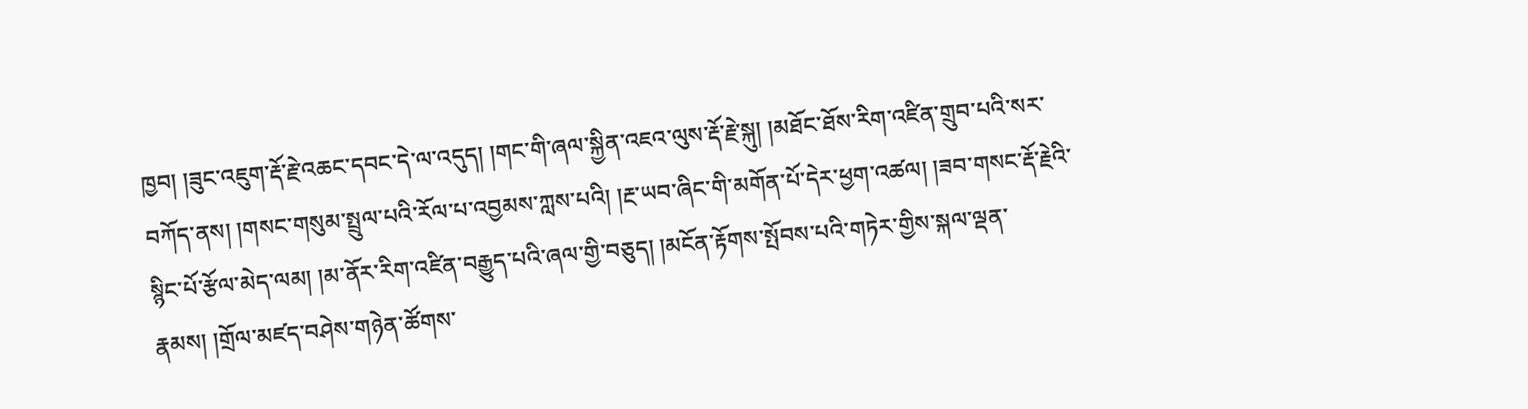ཁྱབ། །ཟུང་འཇུག་རྡོ་རྗེ་འཆང་དབང་དེ་ལ་འདུད། །གང་གི་ཞལ་སྐྱིན་འཇའ་ལུས་རྡོ་རྗེ་སྐུ། །མཐོང་ཐོས་རིག་འཛིན་གྲུབ་པའི་སར་བཀོད་ནས། །གསང་གསུམ་སྤྲུལ་པའི་རོལ་པ་འབྱམས་ཀླས་པའི། །རྔ་ཡབ་ཞིང་གི་མགོན་པོ་དེར་ཕྱག་འཚལ། །ཟབ་གསང་རྡོ་རྗེའི་སྙིང་པོ་རྩོལ་མེད་ལམ། །མ་ནོར་རིག་འཛིན་བརྒྱུད་པའི་ཞལ་གྱི་བཅུད། །མངོན་རྟོགས་སྤོབས་པའི་གཏེར་གྱིས་སྐལ་ལྡན་རྣམས། །གྲོལ་མཛད་བཤེས་གཉེན་ཚོགས་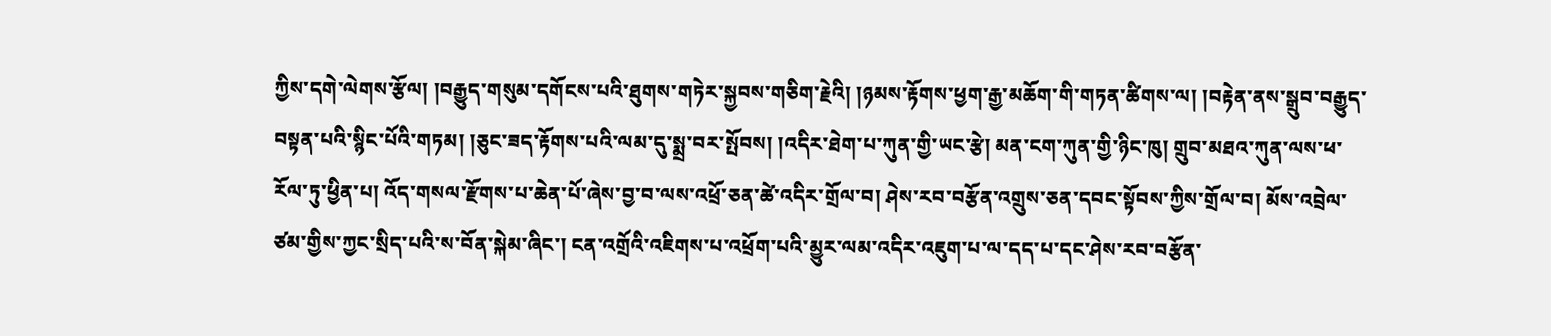ཀྱིས་དགེ་ལེགས་རྩོལ། །བརྒྱུད་གསུམ་དགོངས་པའི་ཐུགས་གཏེར་སྐྱབས་གཅིག་རྗེའི། །ཉམས་རྟོགས་ཕྱག་རྒྱ་མཆོག་གི་གཏན་ཚིགས་ལ། །བརྟེན་ནས་སྒྲུབ་བརྒྱུད་བསྟན་པའི་སྙིང་པོའི་གཏམ། །ཅུང་ཟད་རྟོགས་པའི་ལམ་དུ་སྨྲ་བར་སྤོབས། །འདིར་ཐེག་པ་ཀུན་གྱི་ཡང་རྩེ། མན་ངག་ཀུན་གྱི་ཉིང་ཁུ། གྲུབ་མཐའ་ཀུན་ལས་ཕ་རོལ་ཏུ་ཕྱིན་པ། འོད་གསལ་རྫོགས་པ་ཆེན་པོ་ཞེས་བྱ་བ་ལས་འཕྲོ་ཅན་ཚེ་འདིར་གྲོལ་བ། ཤེས་རབ་བརྩོན་འགྲུས་ཅན་དབང་སྟོབས་ཀྱིས་གྲོལ་བ། མོས་འབྲེལ་ཙམ་གྱིས་ཀྱང་སྲིད་པའི་ས་བོན་སྐེམ་ཞིང་། ངན་འགྲོའི་འཇིགས་པ་འཕྲོག་པའི་མྱུར་ལམ་འདིར་འཇུག་པ་ལ་དད་པ་དང་ཤེས་རབ་བརྩོན་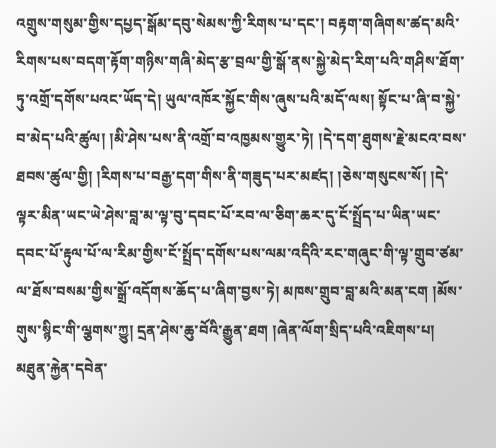འགྲུས་གསུམ་གྱིས་དཔྱད་སྒོམ་དབུ་སེམས་ཀྱི་རིགས་པ་དང་། བརྟག་གཞིགས་ཚད་མའི་རིགས་པས་བདག་རྟོག་གཉིས་གཞི་མེད་རྩ་བྲལ་གྱི་སྒོ་ནས་སྐྱེ་མེད་རིག་པའི་གཤིས་ཐོག་ཏུ་འགྲོ་དགོས་པའང་ཡོད་དེ། ཡུལ་འཁོར་སྐྱོང་གིས་ཞུས་པའི་མདོ་ལས། སྟོང་པ་ཞི་བ་སྐྱེ་བ་མེད་པའི་ཚུལ། །མི་ཤེས་པས་ནི་འགྲོ་བ་འཁྱམས་གྱུར་ཏེ། །དེ་དག་ཐུགས་རྗེ་མངའ་བས་ཐབས་ཚུལ་གྱི། །རིགས་པ་བརྒྱ་དག་གིས་ནི་གཟུད་པར་མཛད། །ཅེས་གསུངས་སོ། །དེ་ལྟར་མིན་ཡང་ཡེ་ཤེས་བླ་མ་ལྟ་བུ་དབང་པོ་རབ་ལ་ཅིག་ཆར་དུ་ངོ་སྤྲོད་པ་ཡིན་ཡང་དབང་པོ་རྟུལ་པོ་ལ་རིམ་གྱིས་ངོ་སྤྲོད་དགོས་པས་ལམ་འདིའི་རང་གཞུང་གི་ལྟ་གྲུབ་ཙམ་ལ་ཐོས་བསམ་གྱིས་སྒྲོ་འདོགས་ཆོད་པ་ཞིག་བྱས་ཏེ། མཁས་གྲུབ་བླ་མའི་མན་ངག །མོས་གུས་སྙིང་གི་ལྕགས་ཀྱུ། དྲན་ཤེས་ཆུ་བོའི་རྒྱུན་ཐག །ཞེན་ལོག་སྲིད་པའི་འཇིགས་པ། མཐུན་རྐྱེན་དབེན་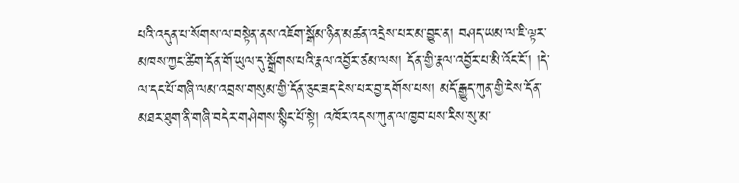པའི་འདུན་པ་སོགས་ལ་བསྟེན་ནས་འཇོག་སྒོམ་ཉིན་མཚན་འདྲེས་པར་མ་བྱུང་ན། བཤད་ཡམ་ལ་ཇི་ལྟར་མཁས་ཀྱང་ཚིག་དོན་གོ་ཡུལ་དུ་སྒྲོགས་པའི་རྣལ་འབྱོར་ཙམ་ལས། དོན་གྱི་རྣལ་འབྱོར་པ་མི་འོང་ངོ་། །དེ་ལ་དང་པོ་གཞི་ལམ་འབྲས་གསུམ་གྱི་དོན་ཅུང་ཟད་ངེས་པར་བྱ་དགོས་པས། མདོ་རྒྱུད་ཀུན་གྱི་ངེས་དོན་མཐར་ཐུག་ནི་གཞི་བདེར་གཤེགས་སྙིང་པོ་སྟེ། འཁོར་འདས་ཀུན་ལ་ཁྱབ་པས་རིས་སུ་མ་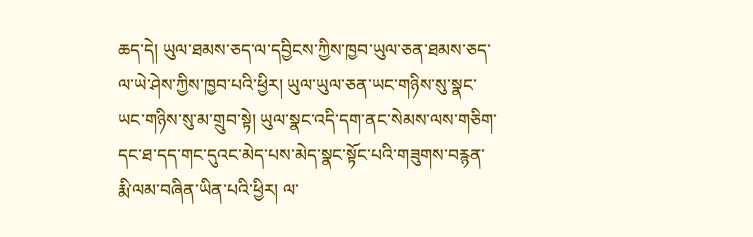ཆད་དེ། ཡུལ་ཐམས་ཅད་ལ་དབྱིངས་ཀྱིས་ཁྱབ་ཡུལ་ཅན་ཐམས་ཅད་ལ་ཡེ་ཤེས་ཀྱིས་ཁྱབ་པའི་ཕྱིར། ཡུལ་ཡུལ་ཅན་ཡང་གཉིས་སུ་སྣང་ཡང་གཉིས་སུ་མ་གྲུབ་སྟེ། ཡུལ་སྣང་འདི་དག་ནང་སེམས་ལས་གཅིག་དང་ཐ་དད་གང་དུའང་མེད་པས་མེད་སྣང་སྟོང་པའི་གཟུགས་བརྙན་རྨི་ལམ་བཞིན་ཡིན་པའི་ཕྱིར། ལ་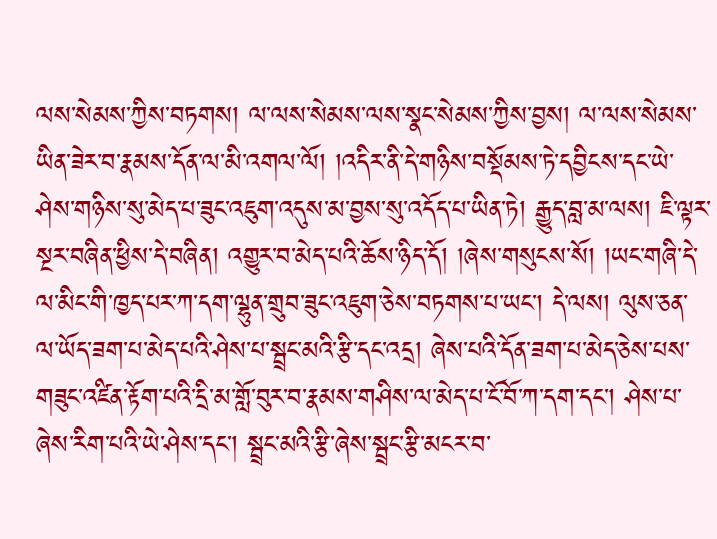ལས་སེམས་ཀྱིས་བཏགས། ལ་ལས་སེམས་ལས་སྣང་སེམས་ཀྱིས་བྱས། ལ་ལས་སེམས་ཡིན་ཟེར་བ་རྣམས་དོན་ལ་མི་འགལ་ལོ། །འདིར་ནི་དེ་གཉིས་བསྡོམས་ཏེ་དབྱིངས་དང་ཡེ་ཤེས་གཉིས་སུ་མེད་པ་ཟུང་འཇུག་འདུས་མ་བྱས་སུ་འདོད་པ་ཡིན་ཏེ། རྒྱུད་བླ་མ་ལས། ཇི་ལྟར་སྔར་བཞིན་ཕྱིས་དེ་བཞིན། འགྱུར་བ་མེད་པའི་ཆོས་ཉིད་དོ། །ཞེས་གསུངས་སོ། །ཡང་གཞི་དེ་ལ་མིང་གི་ཁྱད་པར་ཀ་དག་ལྷུན་གྲུབ་ཟུང་འཇུག་ཅེས་བཏགས་པ་ཡང་། དེ་ལས། ལུས་ཅན་ལ་ཡོད་ཟག་པ་མེད་པའི་ཤེས་པ་སྦྲང་མའི་རྩི་དང་འདྲ། ཞེས་པའི་དོན་ཟག་པ་མེད་ཅེས་པས་གཟུང་འཛིན་རྟོག་པའི་དྲི་མ་གློ་བུར་བ་རྣམས་གཤིས་ལ་མེད་པ་ངོ་བོ་ཀ་དག་དང་། ཤེས་པ་ཞེས་རིག་པའི་ཡེ་ཤེས་དང་། སྦྲང་མའི་རྩི་ཞེས་སྦྲང་རྩི་མངར་བ་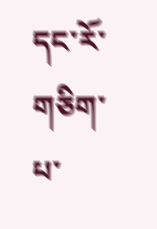དང་རོ་གཅིག་པ་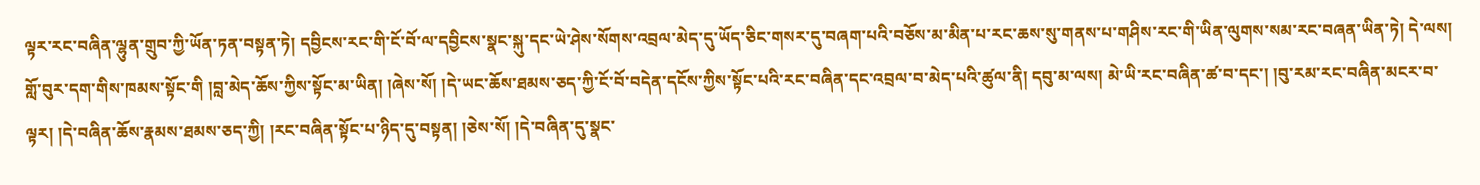ལྟར་རང་བཞིན་ལྷུན་གྲུབ་ཀྱི་ཡོན་ཏན་བསྟན་ཏེ། དབྱིངས་རང་གི་ངོ་བོ་ལ་དབྱིངས་སྣང་སྐུ་དང་ཡེ་ཤེས་སོགས་འབྲལ་མེད་དུ་ཡོད་ཅིང་གསར་དུ་བཞག་པའི་བཅོས་མ་མིན་པ་རང་ཆས་སུ་གནས་པ་གཤིས་རང་གི་ཡིན་ལུགས་སམ་རང་བཞན་ཡིན་ཏེ། དེ་ལས། གློ་བུར་དག་གིས་ཁམས་སྟོང་གི །བླ་མེད་ཆོས་ཀྱིས་སྟོང་མ་ཡིན། །ཞེས་སོ། །དེ་ཡང་ཆོས་ཐམས་ཅད་ཀྱི་ངོ་བོ་བདེན་དངོས་ཀྱིས་སྟོང་པའི་རང་བཞིན་དང་འབྲལ་བ་མེད་པའི་ཚུལ་ནི། དབུ་མ་ལས། མེ་ཡི་རང་བཞིན་ཚ་བ་དང་། །བུ་རམ་རང་བཞིན་མངར་བ་ལྟར། །དེ་བཞིན་ཆོས་རྣམས་ཐམས་ཅད་ཀྱི། །རང་བཞིན་སྟོང་པ་ཉིད་དུ་བསྟན། །ཅེས་སོ། །དེ་བཞིན་དུ་སྣང་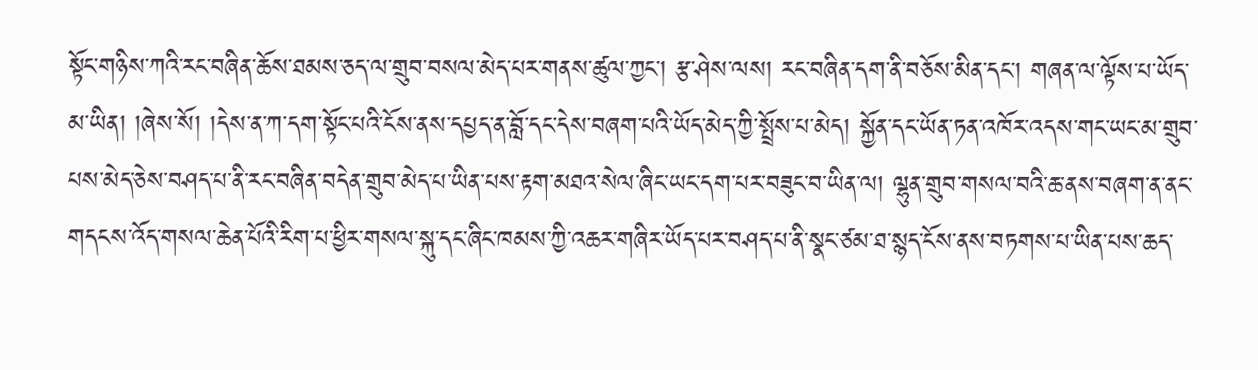སྟོང་གཉིས་ཀའི་རང་བཞིན་ཆོས་ཐམས་ཅད་ལ་གྲུབ་བསལ་མེད་པར་གནས་ཚུལ་ཀྱང་། རྩ་ཤེས་ལས། རང་བཞིན་དག་ནི་བཅོས་མིན་དང་། གཞན་ལ་ལྟོས་པ་ཡོད་མ་ཡིན། །ཞེས་སོ། །དེས་ན་ཀ་དག་སྟོང་པའི་ངོས་ནས་དཔྱད་ན་བློ་དང་དེས་བཞག་པའི་ཡོད་མེད་ཀྱི་སྤྲོས་པ་མེད། སྐྱོན་དང་ཡོན་ཏན་འཁོར་འདས་གང་ཡང་མ་གྲུབ་པས་མེད་ཅེས་བཤད་པ་ནི་རང་བཞིན་བདེན་གྲུབ་མེད་པ་ཡིན་པས་རྟག་མཐའ་སེལ་ཞིང་ཡང་དག་པར་བཟུང་བ་ཡིན་ལ། ལྷུན་གྲུབ་གསལ་བའི་ཆ་ནས་བཞག་ན་ནང་གདངས་འོད་གསལ་ཆེན་པོའི་རིག་པ་ཕྱིར་གསལ་སྐུ་དང་ཞིང་ཁམས་ཀྱི་འཆར་གཞིར་ཡོད་པར་བཤད་པ་ནི་སྣང་ཙམ་ཐ་སྙད་ངོས་ནས་བཏགས་པ་ཡིན་པས་ཆད་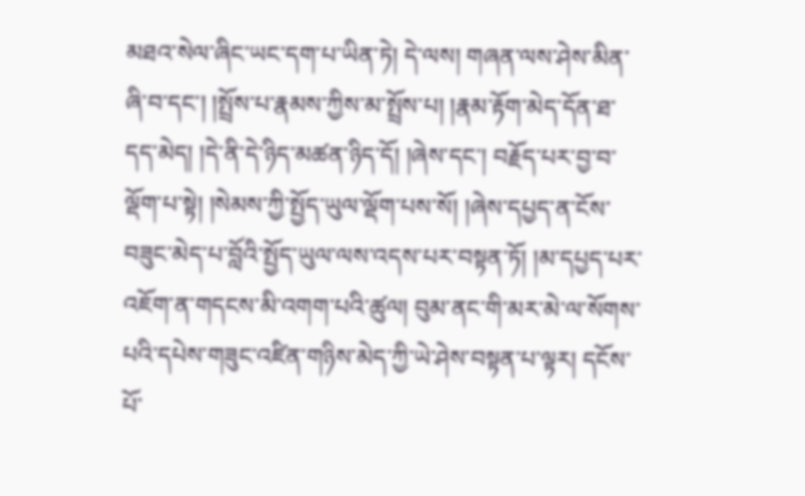མཐའ་སེལ་ཞིང་ཡང་དག་པ་ཡིན་ཏེ། དེ་ལས། གཞན་ལས་ཤེས་མིན་ཞི་བ་དང་། །སྤྲོས་པ་རྣམས་ཀྱིས་མ་སྤྲོས་པ། །རྣམ་རྟོག་མེད་དོན་ཐ་དད་མེད། །དེ་ནི་དེ་ཉིད་མཚན་ཉིད་དོ། །ཞེས་དང་། བརྗོད་པར་བྱ་བ་ལྡོག་པ་སྟེ། །སེམས་ཀྱི་སྤྱོད་ཡུལ་ལྡོག་པས་སོ། །ཞེས་དཔྱད་ན་ངོས་བཟུང་མེད་པ་བློའི་སྤྱོད་ཡུལ་ལས་འདས་པར་བསྟན་ཏོ། །མ་དཔྱད་པར་འཇོག་ན་གདངས་མི་འགག་པའི་ཚུལ། བུམ་ནང་གི་མར་མེ་ལ་སོགས་པའི་དཔེས་གཟུང་འཛིན་གཉིས་མེད་ཀྱི་ཡེ་ཤེས་བསྟན་པ་ལྟར། དངོས་པོ་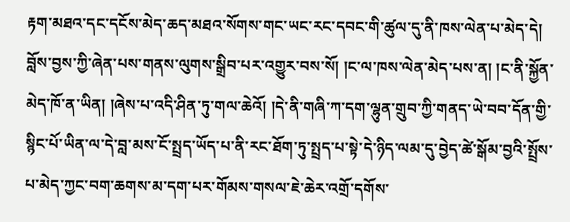རྟག་མཐའ་དང་དངོས་མེད་ཆད་མཐའ་སོགས་གང་ཡང་རང་དབང་གི་ཚུལ་དུ་ནི་ཁས་ལེན་པ་མེད་དེ། བློས་བྱས་ཀྱི་ཞེན་པས་གནས་ལུགས་སྒྲིབ་པར་འགྱུར་བས་སོ། །ང་ལ་ཁས་ལེན་མེད་པས་ན། །ང་ནི་སྐྱོན་མེད་ཁོ་ན་ཡིན། །ཞེས་པ་འདི་ཤིན་ཏུ་གལ་ཆེའོ། །དེ་ནི་གཞི་ཀ་དག་ལྷུན་གྲུབ་ཀྱི་གནད་ཡེ་བབ་དོན་གྱི་སྙིང་པོ་ཡིན་ལ་དེ་བླ་མས་ངོ་སྤྲད་ཡོད་པ་ནི་རང་ཐོག་ཏུ་སྤྲད་པ་སྟེ་དེ་ཉིད་ལམ་དུ་བྱེད་ཚེ་སྒོམ་བྱའི་སྤྲོས་པ་མེད་ཀྱང་བག་ཆགས་མ་དག་པར་གོམས་གསལ་ཇེ་ཆེར་འགྲོ་དགོས་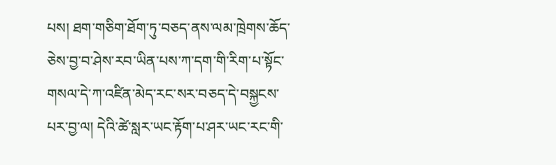པས། ཐག་གཅིག་ཐོག་ཏུ་བཅད་ནས་ལམ་ཁྲེགས་ཆོད་ཅེས་བྱ་བ་ཤེས་རབ་ཡིན་པས་ཀ་དག་གི་རིག་པ་སྟོང་གསལ་དེ་ཀ་འཛིན་མེད་རང་སར་བཅད་དེ་བསྐྱངས་པར་བྱ་ལ། དེའི་ཚེ་སླར་ཡང་རྟོག་པ་ཤར་ཡང་རང་གི་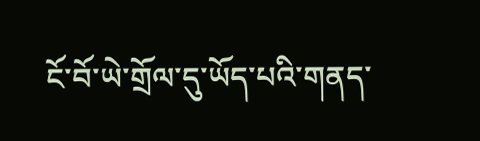ངོ་བོ་ཡེ་གྲོལ་དུ་ཡོད་པའི་གནད་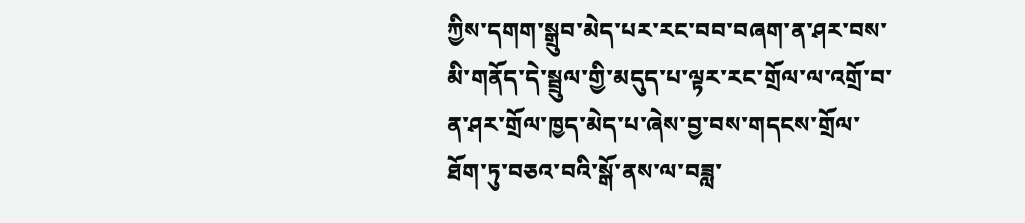ཀྱིས་དགག་སྒྲུབ་མེད་པར་རང་བབ་བཞག་ན་ཤར་བས་མི་གནོད་དེ་སྦྲུལ་གྱི་མདུད་པ་ལྟར་རང་གྲོལ་ལ་འགྲོ་བ་ན་ཤར་གྲོལ་ཁྱད་མེད་པ་ཞེས་བྱ་བས་གདངས་གྲོལ་ཐོག་ཏུ་བཅའ་བའི་སྒོ་ནས་ལ་བཟླ་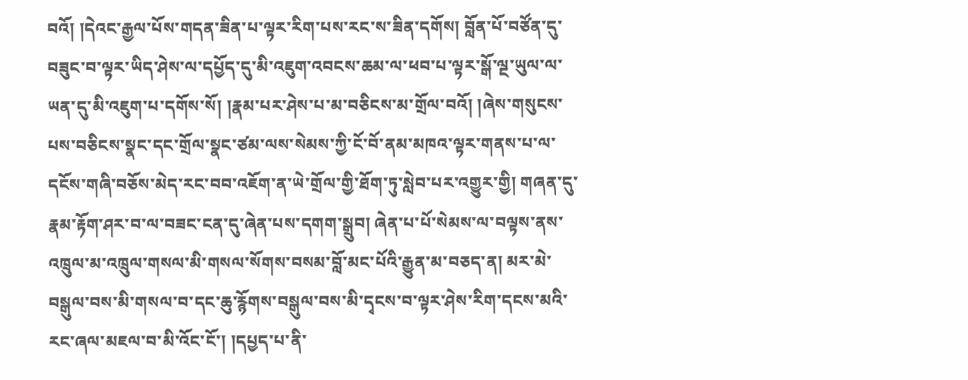བའོ། །དེའང་རྒྱལ་པོས་གདན་ཟིན་པ་ལྟར་རིག་པས་རང་ས་ཟིན་དགོས། བློན་པོ་བཙོན་དུ་བཟུང་བ་ལྟར་ཡིད་ཤེས་ལ་དཔྱོད་དུ་མི་འཇུག་འབངས་ཆམ་ལ་ཕབ་པ་ལྟར་སྒོ་ལྔ་ཡུལ་ལ་ཡན་དུ་མི་འཇུག་པ་དགོས་སོ། །རྣམ་པར་ཤེས་པ་མ་བཅིངས་མ་གྲོལ་བའོ། །ཞེས་གསུངས་པས་བཅིངས་སྣང་དང་གྲོལ་སྣང་ཙམ་ལས་སེམས་ཀྱི་ངོ་བོ་ནམ་མཁའ་ལྟར་གནས་པ་ལ་དངོས་གཞི་བཅོས་མེད་རང་བབ་འཇོག་ན་ཡེ་གྲོལ་གྱི་ཐོག་ཏུ་སླེབ་པར་འགྱུར་གྱི། གཞན་དུ་རྣམ་རྟོག་ཤར་བ་ལ་བཟང་ངན་དུ་ཞེན་པས་དགག་སྒྲུབ། ཞེན་པ་པོ་སེམས་ལ་བལྟས་ནས་འཁྲུལ་མ་འཁྲུལ་གསལ་མི་གསལ་སོགས་བསམ་བློ་མང་པོའི་རྒྱུན་མ་བཅད་ན། མར་མེ་བསྒུལ་བས་མི་གསལ་བ་དང་ཆུ་རྙོགས་བསྒུལ་བས་མི་དྭངས་བ་ལྟར་ཤེས་རིག་དངས་མའི་རང་ཞལ་མཇལ་བ་མི་འོང་ངོ་། །དཔྱད་པ་ནི་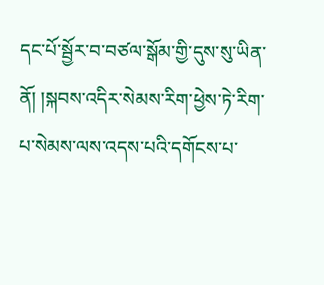དང་པོ་སྦྱོར་བ་བཙལ་སྒོམ་གྱི་དུས་སུ་ཡིན་ནོ། །སྐབས་འདིར་སེམས་རིག་ཕྱེས་ཏེ་རིག་པ་སེམས་ལས་འདས་པའི་དགོངས་པ་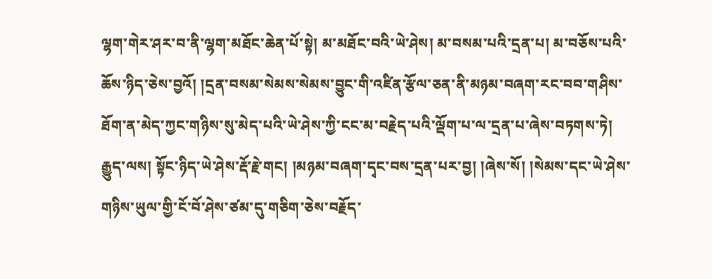ལྷག་གེར་ཤར་བ་ནི་ལྷག་མཐོང་ཆེན་པོ་སྟེ། མ་མཐོང་བའི་ཡེ་ཤེས། མ་བསམ་པའི་དྲན་པ། མ་བཅོས་པའི་ཆོས་ཉིད་ཅེས་བྱའོ། །དྲན་བསམ་སེམས་སེམས་བྱུང་གི་འཛིན་རྩོལ་ཅན་ནི་མཉམ་བཞག་རང་བབ་གཤིས་ཐོག་ན་མེད་ཀྱང་གཉིས་སུ་མེད་པའི་ཡེ་ཤེས་ཀྱི་ངང་མ་བརྗེད་པའི་ལྡོག་པ་ལ་དྲན་པ་ཞེས་བཏགས་ཏེ། རྒྱུད་ལས། སྟོང་ཉིད་ཡེ་ཤེས་རྡོ་རྗེ་གང། །མཉམ་བཞག་དྭང་བས་དྲན་པར་བྱ། །ཞེས་སོ། །སེམས་དང་ཡེ་ཤེས་གཉིས་ཡུལ་གྱི་ངོ་བོ་ཤེས་ཙམ་དུ་གཅིག་ཅེས་བརྗོད་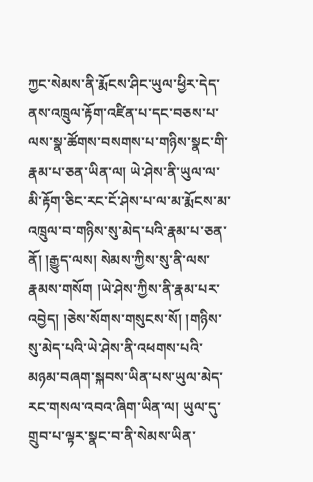ཀྱང་སེམས་ནི་རྨོངས་ཤིང་ཡུལ་ཕྱིར་དེད་ནས་འཁྲུལ་རྟོག་འཛིན་པ་དང་བཅས་པ་ལས་སྣ་ཚོགས་བསགས་པ་གཉིས་སྣང་གི་རྣམ་པ་ཅན་ཡིན་ལ། ཡེ་ཤེས་ནི་ཡུལ་ལ་མི་རྟོག་ཅིང་རང་ངོ་ཤེས་པ་ལ་མ་རྨོངས་མ་འཁྲུལ་བ་གཉིས་སུ་མེད་པའི་རྣམ་པ་ཅན་ནོ། །རྒྱུད་ལས། སེམས་ཀྱིས་སུ་ནི་ལས་རྣམས་གསོག །ཡེ་ཤེས་ཀྱིས་ནི་རྣམ་པར་འབྱེད། །ཅེས་སོགས་གསུངས་སོ། །གཉིས་སུ་མེད་པའི་ཡེ་ཤེས་ནི་འཕགས་པའི་མཉམ་བཞག་སྐབས་ཡིན་པས་ཡུལ་མེད་རང་གསལ་འབའ་ཞིག་ཡིན་ལ། ཡུལ་དུ་གྲུབ་པ་ལྟར་སྣང་བ་ནི་སེམས་ཡིན་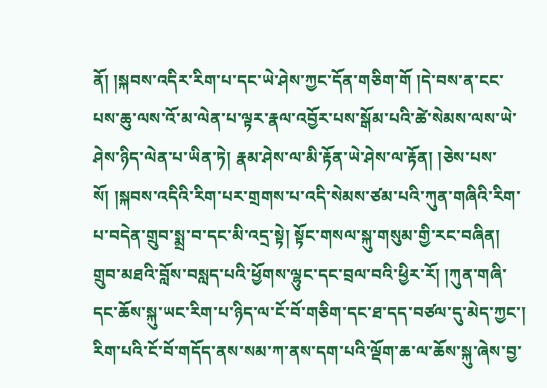ནོ། །སྐབས་འདིར་རིག་པ་དང་ཡེ་ཤེས་ཀྱང་དོན་གཅིག་གོ །དེ་བས་ན་ངང་པས་ཆུ་ལས་འོ་མ་ལེན་པ་ལྟར་རྣལ་འབྱོར་པས་སྒོམ་པའི་ཚེ་སེམས་ལས་ཡེ་ཤེས་ཉིད་ལེན་པ་ཡིན་ཏེ། རྣམ་ཤེས་ལ་མི་རྟོན་ཡེ་ཤེས་ལ་རྟོན། །ཅེས་པས་སོ། །སྐབས་འདིའི་རིག་པར་གྲགས་པ་འདི་སེམས་ཙམ་པའི་ཀུན་གཞིའི་རིག་པ་བདེན་གྲུབ་སྨྲ་བ་དང་མི་འདྲ་སྟེ། སྟོང་གསལ་སྐུ་གསུམ་གྱི་རང་བཞིན། གྲུབ་མཐའི་བློས་བསླད་པའི་ཕྱོགས་ལྷུང་དང་བྲལ་བའི་ཕྱིར་རོ། །ཀུན་གཞི་དང་ཆོས་སྐུ་ཡང་རིག་པ་ཉིད་ལ་ངོ་བོ་གཅིག་དང་ཐ་དད་བཙལ་དུ་མེད་ཀྱང་། རིག་པའི་ངོ་བོ་གདོད་ནས་སམ་ཀ་ནས་དག་པའི་ལྡོག་ཆ་ལ་ཆོས་སྐུ་ཞེས་བྱ་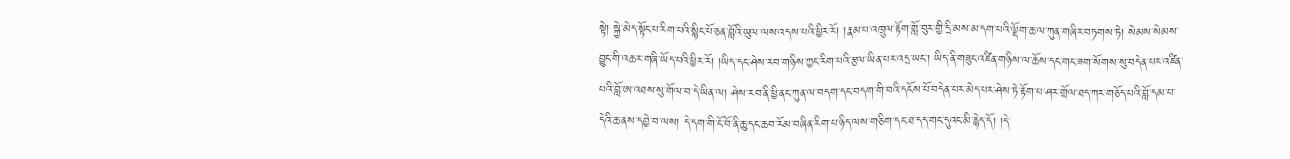སྟེ། སྐྱེ་མེད་སྟོང་པ་རིག་པའི་སྙིང་པོ་ཅན་བློའི་ཡུལ་ལས་འདས་པའི་ཕྱིར་རོ། །རྣམ་པ་འཁྲུལ་རྟོག་གློ་བུར་གྱི་དྲི་མས་མ་དག་པའི་ལྡོག་ཆ་ལ་ཀུན་གཞིར་བཏགས་ཏེ། སེམས་སེམས་བྱུང་གི་འཆར་གཞི་ཡོད་པའི་ཕྱིར་རོ། །ཡིད་དང་ཤེས་རབ་གཉིས་ཀྱང་རིག་པའི་རྩལ་ཡིན་པར་འདྲ་ཡང་། ཡིད་ནི་གཟུང་འཛིན་གཉིས་ལ་ཆོས་དང་གང་ཟག་སོགས་སུ་བདེན་པར་འཛིན་པའི་བློ་ཨ་འཐས་སུ་གོལ་བ་དེ་ཡིན་ལ། ཤེས་རབ་ནི་ཕྱི་ནང་ཀུན་ལ་བདག་དང་བདག་གི་བའི་དངོས་པོ་བདེན་པར་མེད་པར་ཤེས་ཏེ་རྟོག་པ་ཤར་གྲོལ་ཐད་ཀར་གཅོད་པའི་བློ་དམ་པ་དེའི་ཆ་ནས་དབྱེ་བ་ལས། དེ་དག་གི་ངོ་བོ་ནི་ཆུ་དང་ཆབ་རོམ་བཞིན་རིག་པ་ཉིད་ལས་གཅིག་དང་ཐ་དད་གང་དུའང་མི་རྙེད་དོ། །དེ་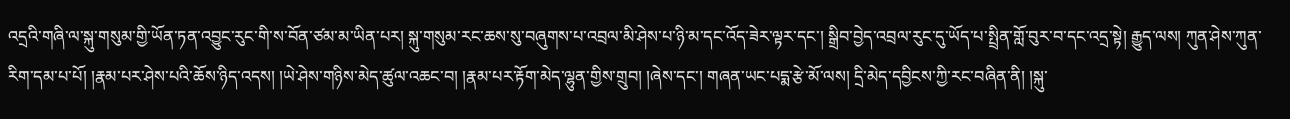འདྲའི་གཞི་ལ་སྐུ་གསུམ་གྱི་ཡོན་ཏན་འབྱུང་རུང་གི་ས་བོན་ཙམ་མ་ཡིན་པར། སྐུ་གསུམ་རང་ཆས་སུ་བཞུགས་པ་འབྲལ་མི་ཤེས་པ་ཉི་མ་དང་འོད་ཟེར་ལྟར་དང་། སྒྲིབ་བྱེད་འབྲལ་རུང་དུ་ཡོད་པ་སྤྲིན་གློ་བུར་བ་དང་འདྲ་སྟེ། རྒྱུད་ལས། ཀུན་ཤེས་ཀུན་རིག་དམ་པ་པོ། །རྣམ་པར་ཤེས་པའི་ཆོས་ཉིད་འདས། །ཡེ་ཤེས་གཉིས་མེད་ཚུལ་འཆང་བ། །རྣམ་པར་རྟོག་མེད་ལྷུན་གྱིས་གྲུབ། །ཞེས་དང་། གཞན་ཡང་པདྨ་རྩེ་མོ་ལས། དྲི་མེད་དབྱིངས་ཀྱི་རང་བཞིན་ནི། །སྐུ་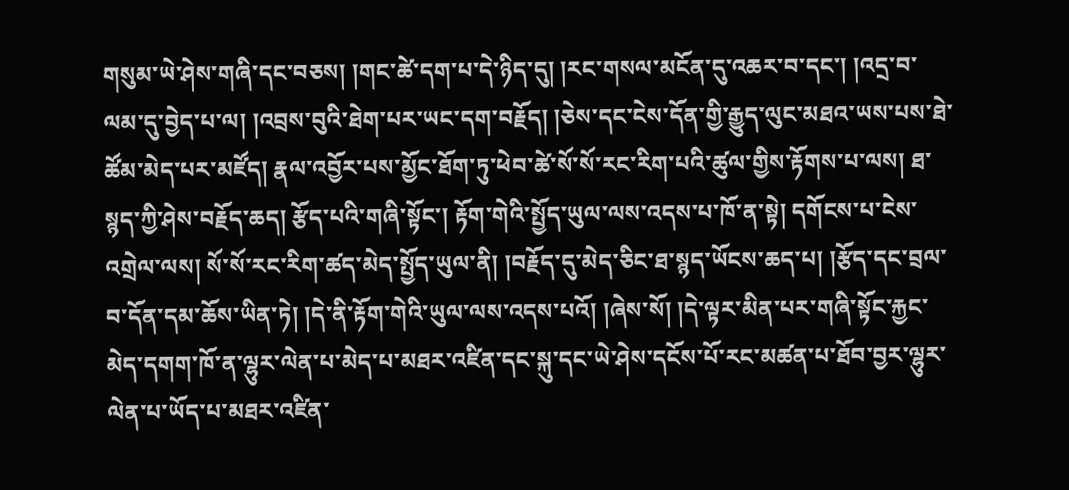གསུམ་ཡེ་ཤེས་གཞི་དང་བཅས། །གང་ཚེ་དག་པ་དེ་ཉིད་དུ། །རང་གསལ་མངོན་དུ་འཆར་བ་དང་། །འདྲ་བ་ལམ་དུ་བྱེད་པ་ལ། །འབྲས་བུའི་ཐེག་པར་ཡང་དག་བརྗོད། །ཅེས་དང་ངེས་དོན་གྱི་རྒྱུད་ལུང་མཐའ་ཡས་པས་ཐེ་ཚོམ་མེད་པར་མཛོད། རྣལ་འབྱོར་པས་མྱོང་ཐོག་ཏུ་ཕེབ་ཚེ་སོ་སོ་རང་རིག་པའི་ཚུལ་གྱིས་རྟོགས་པ་ལས། ཐ་སྙད་ཀྱི་ཤེས་བརྗོད་ཆད། རྩོད་པའི་གཞི་སྟོང་། རྟོག་གེའི་སྤྱོད་ཡུལ་ལས་འདས་པ་ཁོ་ན་སྟེ། དགོངས་པ་ངེས་འགྲེལ་ལས། སོ་སོ་རང་རིག་ཚད་མེད་སྤྱོད་ཡུལ་ནི། །བརྗོད་དུ་མེད་ཅིང་ཐ་སྙད་ཡོངས་ཆད་པ། །རྩོད་དང་བྲལ་བ་དོན་དམ་ཆོས་ཡིན་ཏེ། །དེ་ནི་རྟོག་གེའི་ཡུལ་ལས་འདས་པའོ། །ཞེས་སོ། །དེ་ལྟར་མིན་པར་གཞི་སྟོང་རྐྱང་མེད་དགག་ཁོ་ན་ལྷུར་ལེན་པ་མེད་པ་མཐར་འཛིན་དང་སྐུ་དང་ཡེ་ཤེས་དངོས་པོ་རང་མཚན་པ་ཐོབ་བྱར་ལྷུར་ལེན་པ་ཡོད་པ་མཐར་འཛིན་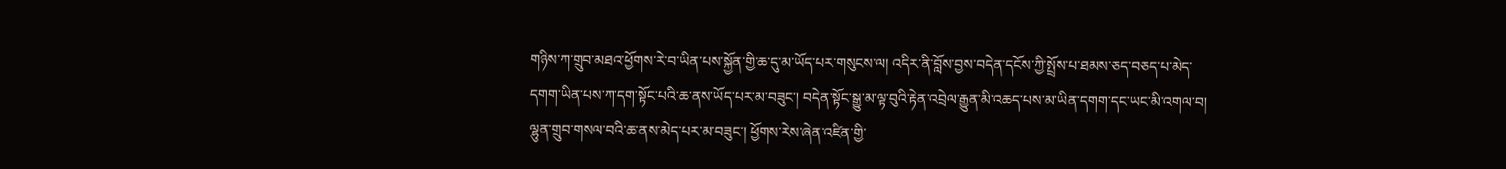གཉིས་ཀ་གྲུབ་མཐའ་ཕྱོགས་རེ་བ་ཡིན་པས་སྐྱོན་གྱི་ཆ་དུ་མ་ཡོད་པར་གསུངས་ལ། འདིར་ནི་བློས་བྱས་བདེན་དངོས་ཀྱི་སྤྲོས་པ་ཐམས་ཅད་བཅད་པ་མེད་དགག་ཡིན་པས་ཀ་དག་སྟོང་པའི་ཆ་ནས་ཡོད་པར་མ་བཟུང་། བདེན་སྟོང་སྒྱུ་མ་ལྟ་བུའི་རྟེན་འབྲེལ་རྒྱུན་མི་འཆད་པས་མ་ཡིན་དགག་དང་ཡང་མི་འགལ་བ། ལྷུན་གྲུབ་གསལ་བའི་ཆ་ནས་མེད་པར་མ་བཟུང་། ཕྱོགས་རེས་ཞེན་འཛིན་གྱི་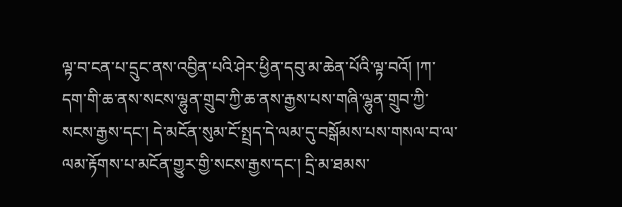ལྟ་བ་ངན་པ་དྲུང་ནས་འབྱིན་པའི་ཤེར་ཕྱིན་དབུ་མ་ཆེན་པོའི་ལྟ་བའོ། །ཀ་དག་གི་ཆ་ནས་སངས་ལྷུན་གྲུབ་ཀྱི་ཆ་ནས་རྒྱས་པས་གཞི་ལྷུན་གྲུབ་ཀྱི་སངས་རྒྱས་དང་། དེ་མངོན་སུམ་ངོ་སྤྲད་དེ་ལམ་དུ་བསྒོམས་པས་གསལ་བ་ལ་ལམ་རྟོགས་པ་མངོན་གྱུར་གྱི་སངས་རྒྱས་དང་། དྲི་མ་ཐམས་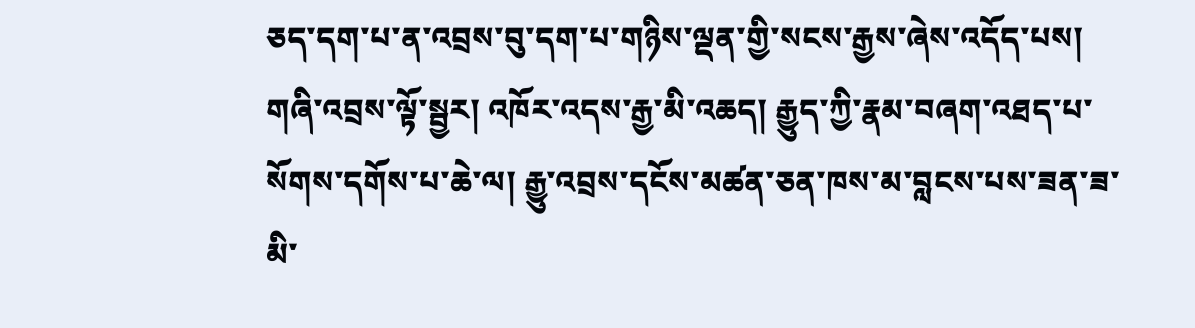ཅད་དག་པ་ན་འབྲས་བུ་དག་པ་གཉིས་ལྡན་གྱི་སངས་རྒྱས་ཞེས་འདོད་པས། གཞི་འབྲས་ལྟོ་སྦྱར། འཁོར་འདས་རྒྱ་མི་འཆད། རྒྱུད་ཀྱི་རྣམ་བཞག་འཐད་པ་སོགས་དགོས་པ་ཆེ་ལ། རྒྱུ་འབྲས་དངོས་མཚན་ཅན་ཁས་མ་བླངས་པས་ཟན་ཟ་མི་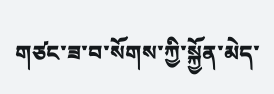གཙང་ཟ་བ་སོགས་ཀྱི་སྐྱོན་མེད་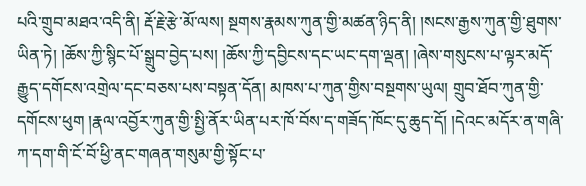པའི་གྲུབ་མཐའ་འདི་ནི། རྡོ་རྗེ་རྩེ་མོ་ལས། སྔགས་རྣམས་ཀུན་གྱི་མཚན་ཉིད་ནི། །སངས་རྒྱས་ཀུན་གྱི་ཐུགས་ཡིན་ཏེ། །ཆོས་ཀྱི་སྙིང་པོ་སྒྲུབ་བྱེད་པས། །ཆོས་ཀྱི་དབྱིངས་དང་ཡང་དག་ལྡན། །ཞེས་གསུངས་པ་ལྟར་མདོ་རྒྱུད་དགོངས་འགྲེལ་དང་བཅས་པས་བསྟན་དོན། མཁས་པ་ཀུན་གྱིས་བསྔགས་ཡུལ། གྲུབ་ཐོབ་ཀུན་གྱི་དགོངས་ཕུག །རྣལ་འབྱོར་ཀུན་གྱི་སྤྱི་ནོར་ཡིན་པར་ཁོ་བོས་ད་གཟོད་ཁོང་དུ་ཆུད་དོ། །དེའང་མདོར་ན་གཞི་ཀ་དག་གི་ངོ་བོ་ཕྱི་ནང་གཞན་གསུམ་གྱི་སྟོང་པ་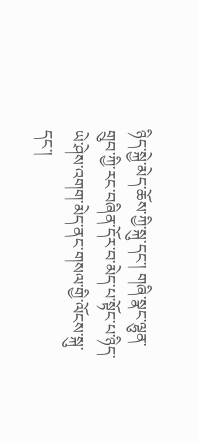ཉིད་སྐྱེ་མེད་ཆོས་ཀྱི་སྐུ་དང་། གཞི་སྣང་ལྷུན་གྲུབ་ཀྱི་རང་བཞིན་དོར་བ་མེད་པ་སྟོང་པ་ཉིད་ཡེ་ཤེས་འགག་མེད་ནང་གསལ་གྱི་ལོངས་སྐུ་དང་།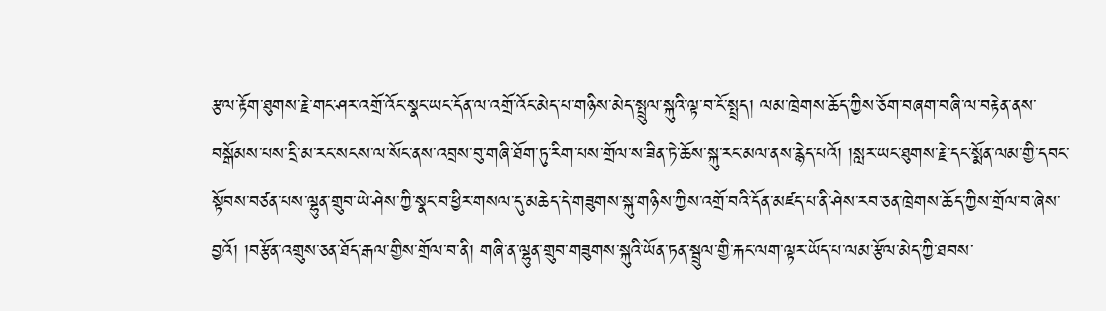རྩལ་རྟོག་ཐུགས་རྗེ་གང་ཤར་འགྲོ་འོང་སྣང་ཡང་དོན་ལ་འགྲོ་འོང་མེད་པ་གཉིས་མེད་སྤྲུལ་སྐུའི་ལྟ་བ་ངོ་སྤྲད། ལམ་ཁྲེགས་ཆོད་ཀྱིས་ཅོག་བཞག་བཞི་ལ་བརྟེན་ནས་བསྒོམས་པས་དྲི་མ་རང་སངས་ལ་སོང་ནས་འབྲས་བུ་གཞི་ཐོག་ཏུ་རིག་པས་གྲོལ་ས་ཟིན་ཏེ་ཆོས་སྐུ་རང་མལ་ནས་རྙེད་པའོ། །སླར་ཡང་ཐུགས་རྗེ་དང་སྨོན་ལམ་གྱི་དབང་སྟོབས་བཙན་པས་ལྷུན་གྲུབ་ཡེ་ཤེས་ཀྱི་སྣང་བ་ཕྱིར་གསལ་དུ་མཆེད་དེ་གཟུགས་སྐུ་གཉིས་ཀྱིས་འགྲོ་བའི་དོན་མཛད་པ་ནི་ཤེས་རབ་ཅན་ཁྲེགས་ཆོད་ཀྱིས་གྲོལ་བ་ཞེས་བྱའོ། །བརྩོན་འགྲུས་ཅན་ཐོད་རྒལ་གྱིས་གྲོལ་བ་ནི། གཞི་ན་ལྷུན་གྲུབ་གཟུགས་སྐུའི་ཡོན་ཏན་སྦྲུལ་གྱི་རྐང་ལག་ལྟར་ཡོད་པ་ལམ་རྩོལ་མེད་ཀྱི་ཐབས་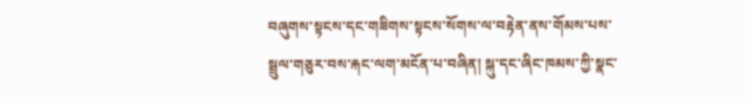བཞུགས་སྟངས་དང་གཟིགས་སྟངས་སོགས་ལ་བརྟེན་ནས་གོམས་པས་སྦྲུལ་གཅུར་བས་རྐང་ལག་མངོན་པ་བཞིན། སྐུ་དང་ཞིང་ཁམས་ཀྱི་སྣང་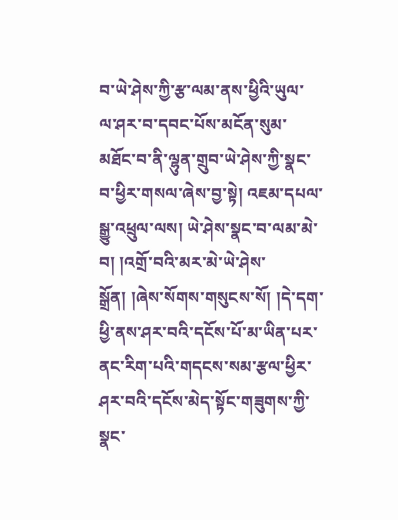བ་ཡེ་ཤེས་ཀྱི་རྩ་ལམ་ནས་ཕྱིའི་ཡུལ་ལ་ཤར་བ་དབང་པོས་མངོན་སུམ་མཐོང་བ་ནི་ལྷུན་གྲུབ་ཡེ་ཤེས་ཀྱི་སྣང་བ་ཕྱིར་གསལ་ཞེས་བྱ་སྟེ། འཇམ་དཔལ་སྒྱུ་འཕྲུལ་ལས། ཡེ་ཤེས་སྣང་བ་ལམ་མེ་བ། །འགྲོ་བའི་མར་མེ་ཡེ་ཤེས་སྒྲོན། །ཞེས་སོགས་གསུངས་སོ། །དེ་དག་ཕྱི་ནས་ཤར་བའི་དངོས་པོ་མ་ཡིན་པར་ནང་རིག་པའི་གདངས་སམ་རྩལ་ཕྱིར་ཤར་བའི་དངོས་མེད་སྟོང་གཟུགས་ཀྱི་སྣང་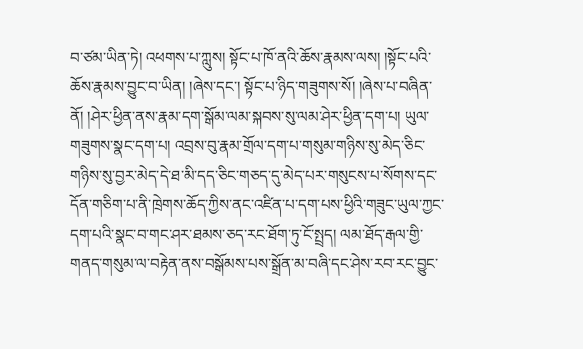བ་ཙམ་ཡིན་ཏེ། འཕགས་པ་ཀླུས། སྟོང་པ་ཁོ་ནའི་ཆོས་རྣམས་ལས། །སྟོང་པའི་ཆོས་རྣམས་བྱུང་བ་ཡིན། །ཞེས་དང་། སྟོང་པ་ཉིད་གཟུགས་སོ། །ཞེས་པ་བཞིན་ནོ། །ཤེར་ཕྱིན་ནས་རྣམ་དག་སྒོམ་ལམ་སྐབས་སུ་ལམ་ཤེར་ཕྱིན་དག་པ། ཡུལ་གཟུགས་སྣང་དག་པ། འབྲས་བུ་རྣམ་གྲོལ་དག་པ་གསུམ་གཉིས་སུ་མེད་ཅིང་གཉིས་སུ་བྱར་མེད་དེ་ཐ་མི་དད་ཅིང་གཅད་དུ་མེད་པར་གསུངས་པ་སོགས་དང་དོན་གཅིག་པ་ནི་ཁྲེགས་ཆོད་ཀྱིས་ནང་འཛིན་པ་དག་པས་ཕྱིའི་གཟུང་ཡུལ་ཀྱང་དག་པའི་སྣང་བ་གང་ཤར་ཐམས་ཅད་རང་ཐོག་ཏུ་ངོ་སྤྲད། ལམ་ཐོད་རྒལ་གྱི་གནད་གསུམ་ལ་བརྟེན་ནས་བསྒོམས་པས་སྒྲོན་མ་བཞི་དང་ཤེས་རབ་རང་བྱུང་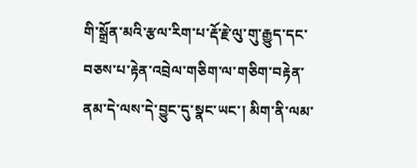གི་སྒྲོན་མའི་རྩལ་རིག་པ་རྡོ་རྗེ་ལུ་གུ་རྒྱུད་དང་བཅས་པ་རྟེན་འབྲེལ་གཅིག་ལ་གཅིག་བརྟེན་ནམ་དེ་ལས་དེ་བྱུང་དུ་སྣང་ཡང་། མིག་ནི་ལམ་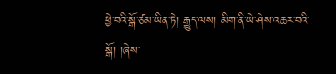ཕྱེ་བའི་སྒོ་ཙམ་ཡིན་ཏེ། རྒྱུད་ལས། མིག་ནི་ཡེ་ཤེས་འཆར་བའི་སྒོ། །ཞེས་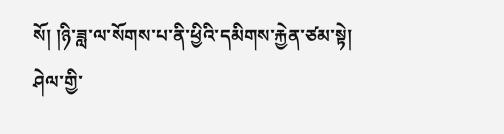སོ། །ཉི་ཟླ་ལ་སོགས་པ་ནི་ཕྱིའི་དམིགས་རྐྱེན་ཙམ་སྟེ། ཤེལ་གྱི་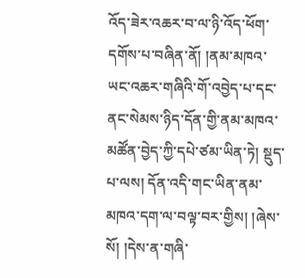འོད་ཟེར་འཆར་བ་ལ་ཉི་འོད་ཕོག་དགོས་པ་བཞིན་ནོ། །ནམ་མཁའ་ཡང་འཆར་གཞིའི་གོ་འབྱེད་པ་དང་ནང་སེམས་ཉིད་དོན་གྱི་ནམ་མཁའ་མཚོན་བྱེད་ཀྱི་དཔེ་ཙམ་ཡིན་ཏེ། སྡུད་པ་ལས། དོན་འདི་གང་ཡིན་ནམ་མཁའ་དག་ལ་བལྟ་བར་གྱིས། །ཞེས་སོ། །དེས་ན་གཞི་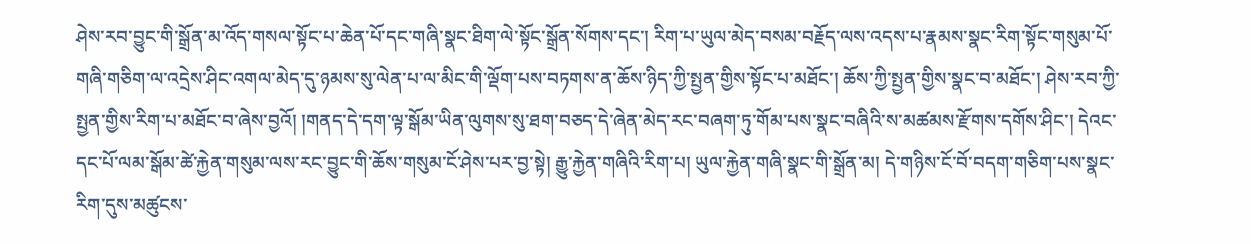ཤེས་རབ་བྱུང་གི་སྒྲོན་མ་འོད་གསལ་སྟོང་པ་ཆེན་པོ་དང་གཞི་སྣང་ཐིག་ལེ་སྟོང་སྒྲོན་སོགས་དང་། རིག་པ་ཡུལ་མེད་བསམ་བརྗོད་ལས་འདས་པ་རྣམས་སྣང་རིག་སྟོང་གསུམ་པོ་གཞི་གཅིག་ལ་འདྲེས་ཤིང་འགལ་མེད་དུ་ཉམས་སུ་ལེན་པ་ལ་མིང་གི་ལྡོག་པས་བཏགས་ན་ཆོས་ཉིད་ཀྱི་སྤྱན་གྱིས་སྟོང་པ་མཐོང་། ཆོས་ཀྱི་སྤྱན་གྱིས་སྣང་བ་མཐོང་། ཤེས་རབ་ཀྱི་སྤྱན་གྱིས་རིག་པ་མཐོང་བ་ཞེས་བྱའོ། །གནད་དེ་དག་ལྟ་སྒོམ་ཡིན་ལུགས་སུ་ཐག་བཅད་དེ་ཞེན་མེད་རང་བཞག་ཏུ་གོམ་པས་སྣང་བཞིའི་ས་མཚམས་རྫོགས་དགོས་ཤིང་། དེའང་དང་པོ་ལམ་སྒོམ་ཚེ་རྐྱེན་གསུམ་ལས་རང་བྱུང་གི་ཆོས་གསུམ་ངོ་ཤེས་པར་བྱ་སྟེ། རྒྱུ་རྐྱེན་གཞིའི་རིག་པ། ཡུལ་རྐྱེན་གཞི་སྣང་གི་སྒྲོན་མ། དེ་གཉིས་ངོ་བོ་བདག་གཅིག་པས་སྣང་རིག་དུས་མཚུངས་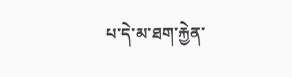པ་དེ་མ་ཐག་རྐྱེན་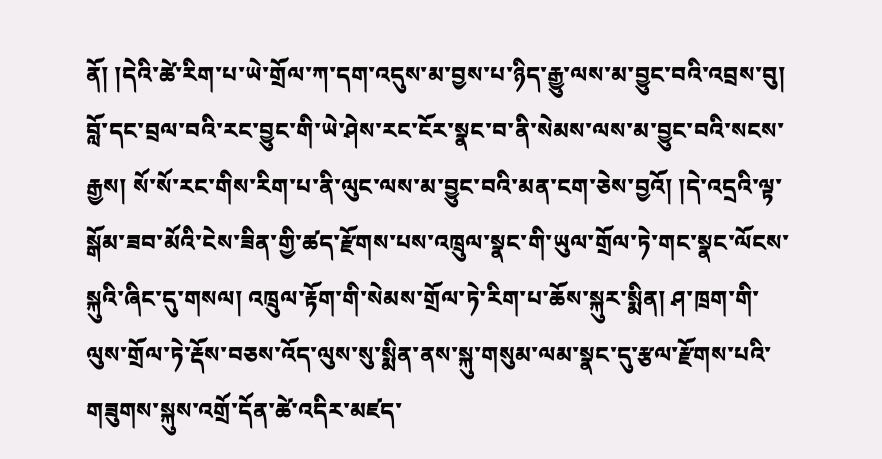ནོ། །དེའི་ཚེ་རིག་པ་ཡེ་གྲོལ་ཀ་དག་འདུས་མ་བྱས་པ་ཉིད་རྒྱུ་ལས་མ་བྱུང་བའི་འབྲས་བུ། བློ་དང་བྲལ་བའི་རང་བྱུང་གི་ཡེ་ཤེས་རང་ངོར་སྣང་བ་ནི་སེམས་ལས་མ་བྱུང་བའི་སངས་རྒྱས། སོ་སོ་རང་གིས་རིག་པ་ནི་ལུང་ལས་མ་བྱུང་བའི་མན་ངག་ཅེས་བྱའོ། །དེ་འདྲའི་ལྟ་སྒོམ་ཟབ་མོའི་ངེས་ཟིན་གྱི་ཚད་རྫོགས་པས་འཁྲུལ་སྣང་གི་ཡུལ་གྲོལ་ཏེ་གང་སྣང་ལོངས་སྐུའི་ཞིང་དུ་གསལ། འཁྲུལ་རྟོག་གི་སེམས་གྲོལ་ཏེ་རིག་པ་ཆོས་སྐུར་སྨིན། ཤ་ཁྲག་གི་ལུས་གྲོལ་ཏེ་རྡོས་བཅས་འོད་ལུས་སུ་སྨིན་ནས་སྐུ་གསུམ་ལམ་སྣང་དུ་རྩལ་རྫོགས་པའི་གཟུགས་སྐུས་འགྲོ་དོན་ཚེ་འདིར་མཛད་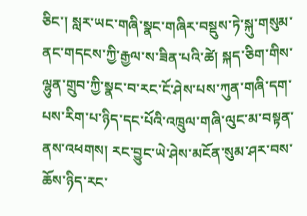ཅིང་། སླར་ཡང་གཞི་སྣང་གཞིར་བསྡུས་ཏེ་སྐུ་གསུམ་ནང་གདངས་ཀྱི་རྒྱལ་ས་ཟིན་པའི་ཚེ། སྐད་ཅིག་གིས་ལྷུན་གྲུབ་ཀྱི་སྣང་བ་རང་ངོ་ཤེས་པས་ཀུན་གཞི་དག་པས་རིག་པ་ཉིད་དང་པོའི་འཁྲུལ་གཞི་ལུང་མ་བསྟན་ནས་འཕགས། རང་བྱུང་ཡེ་ཤེས་མངོན་སུམ་ཤར་བས་ཆོས་ཉིད་རང་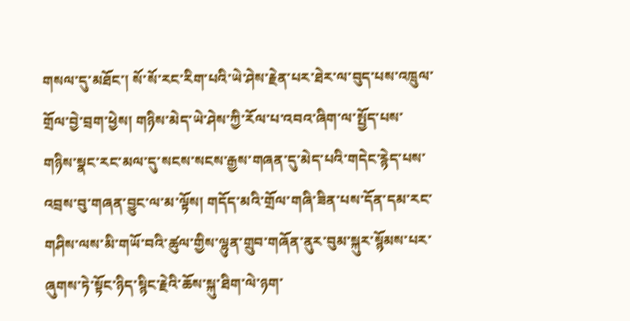གསལ་དུ་མཐོང་། སོ་སོ་རང་རིག་པའི་ཡེ་ཤེས་རྗེན་པར་ཐེར་ལ་བུད་པས་འཁྲུལ་གྲོལ་བྱེ་བྲག་ཕྱེས། གཉིས་མེད་ཡེ་ཤེས་ཀྱི་རོལ་པ་འབའ་ཞིག་ལ་སྤྱོད་པས་གཉིས་སྣང་རང་མལ་དུ་སངས་སངས་རྒྱས་གཞན་དུ་མེད་པའི་གདེང་རྙེད་པས་འབྲས་བུ་གཞན་བྱུང་ལ་མ་ལྟོས། གདོད་མའི་གྲོལ་གཞི་ཟིན་པས་དོན་དམ་རང་གཤིས་ལས་མི་གཡོ་བའི་ཚུལ་གྱིས་ལྷུན་གྲུབ་གཞོན་ནུར་བུམ་སྐུར་སྙོམས་པར་ཞུགས་ཏེ་སྟོང་ཉིད་སྙིང་རྗེའི་ཆོས་སྐུ་ཐིག་ལེ་ཉག་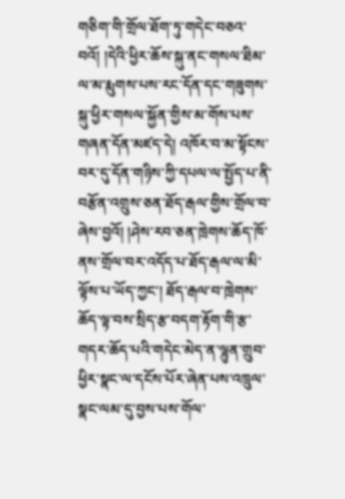གཅིག་གི་གྲོལ་ཐོག་ཏུ་གདེང་བཅའ་བའོ། །དེའི་ཕྱིར་ཆོས་སྐུ་ནང་གསལ་ཐིམ་ལ་མ་རྨུགས་པས་རང་དོན་དང་གཟུགས་སྐུ་ཕྱིར་གསལ་སྐྱོན་གྱིས་མ་གོས་པས་གཞན་དོན་མཛད་དེ། འཁོར་བ་མ་སྟོངས་བར་དུ་དོན་གཉིས་ཀྱི་དཔལ་ལ་སྤྱོད་པ་ནི་བརྩོན་འགྲུས་ཅན་ཐོད་རྒལ་གྱིས་གྲོལ་བ་ཞེས་བྱའོ། །ཤེས་རབ་ཅན་ཁྲེགས་ཆོད་ཁོ་ནས་གྲོལ་བར་འདོད་པ་ཐོད་རྒལ་ལ་མི་ལྟོས་པ་ཡོད་ཀྱང་། ཐོད་རྒལ་བ་ཁྲེགས་ཆོད་ལྟ་བས་སྲིད་རྩ་བདག་རྟོག་གི་རྩ་གདར་ཆོད་པའི་གདེང་མེད་ན་ལྷུན་གྲུབ་ཕྱིར་སྣང་ལ་དངོས་པོར་ཞེན་པས་འཁྲུལ་སྣང་ལམ་དུ་བྱས་པས་གོལ་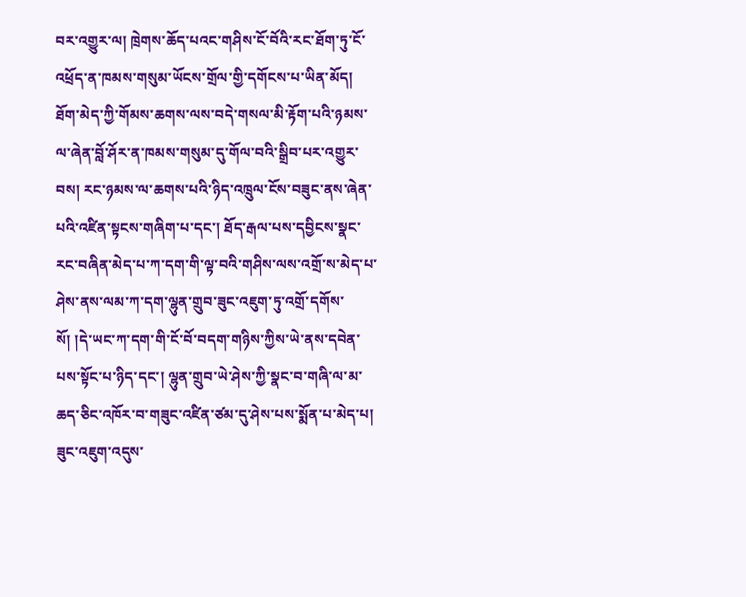བར་འགྱུར་ལ། ཁྲེགས་ཆོད་པའང་གཤིས་ངོ་བོའི་རང་ཐོག་ཏུ་ངོ་འཕྲོད་ན་ཁམས་གསུམ་ཡོངས་གྲོལ་གྱི་དགོངས་པ་ཡིན་མོད། ཐོག་མེད་ཀྱི་གོམས་ཆགས་ལས་བདེ་གསལ་མི་རྟོག་པའི་ཉམས་ལ་ཞེན་བློ་ཤོར་ན་ཁམས་གསུམ་དུ་གོལ་བའི་སྒྲིབ་པར་འགྱུར་བས། རང་ཉམས་ལ་ཆགས་པའི་ཉིད་འཁྲུལ་ངོས་བཟུང་ནས་ཞེན་པའི་འཛིན་སྟངས་གཞིག་པ་དང་། ཐོད་རྒལ་པས་དབྱིངས་སྣང་རང་བཞིན་མེད་པ་ཀ་དག་གི་ལྟ་བའི་གཤིས་ལས་འགྲོ་ས་མེད་པ་ཤེས་ནས་ལམ་ཀ་དག་ལྷུན་གྲུབ་ཟུང་འཇུག་ཏུ་འགྲོ་དགོས་སོ། །དེ་ཡང་ཀ་དག་གི་ངོ་བོ་བདག་གཉིས་ཀྱིས་ཡེ་ནས་དབེན་པས་སྟོང་པ་ཉིད་དང་། ལྷུན་གྲུབ་ཡེ་ཤེས་ཀྱི་སྣང་བ་གཞི་ལ་མ་ཆད་ཅིང་འཁོར་བ་གཟུང་འཛིན་ཙམ་དུ་ཤེས་པས་སྨོན་པ་མེད་པ། ཟུང་འཇུག་འདུས་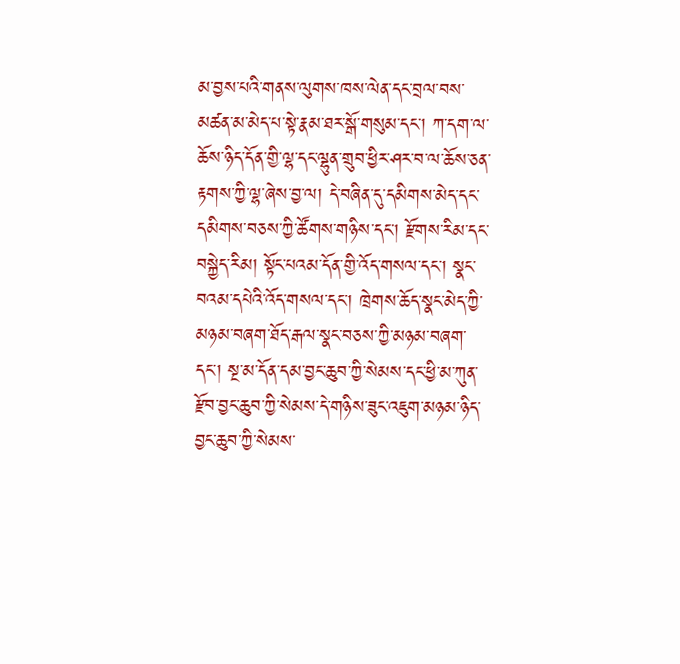མ་བྱས་པའི་གནས་ལུགས་ཁས་ལེན་དང་བྲལ་བས་མཚན་མ་མེད་པ་སྟེ་རྣམ་ཐར་སྒོ་གསུམ་དང་། ཀ་དག་ལ་ཆོས་ཉིད་དོན་གྱི་ལྷ་དང་ལྷུན་གྲུབ་ཕྱིར་ཤར་བ་ལ་ཆོས་ཅན་རྟགས་ཀྱི་ལྷ་ཞེས་བྱ་ལ། དེ་བཞིན་དུ་དམིགས་མེད་དང་དམིགས་བཅས་ཀྱི་ཚོགས་གཉིས་དང་། རྫོགས་རིམ་དང་བསྐྱེད་རིམ། སྟོང་པའམ་དོན་གྱི་འོད་གསལ་དང་། སྣང་བའམ་དཔེའི་འོད་གསལ་དང་། ཁྲེགས་ཆོད་སྣང་མེད་ཀྱི་མཉམ་བཞག་ཐོད་རྒལ་སྣང་བཅས་ཀྱི་མཉམ་བཞག་དང་། སྔ་མ་དོན་དམ་བྱང་ཆུབ་ཀྱི་སེམས་དང་ཕྱི་མ་ཀུན་རྫོབ་བྱང་ཆུབ་ཀྱི་སེམས་དེ་གཉིས་ཟུང་འཇུག་མཉམ་ཉིད་བྱང་ཆུབ་ཀྱི་སེམས་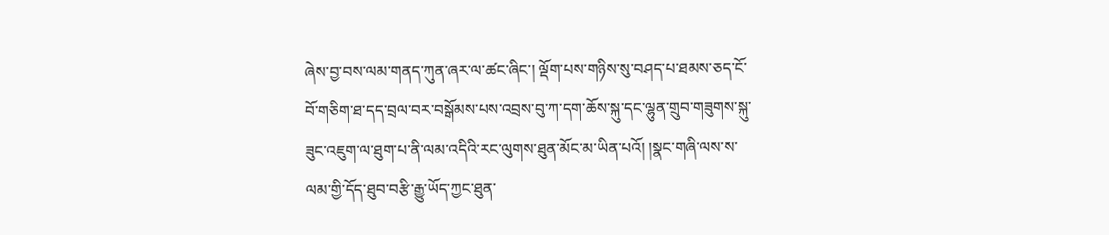ཞེས་བྱ་བས་ལམ་གནད་ཀུན་ཞར་ལ་ཚང་ཞིང་། ལྡོག་པས་གཉིས་སུ་བཤད་པ་ཐམས་ཅད་ངོ་བོ་གཅིག་ཐ་དད་བྲལ་བར་བསྒོམས་པས་འབྲས་བུ་ཀ་དག་ཆོས་སྐུ་དང་ལྷུན་གྲུབ་གཟུགས་སྐུ་ཟུང་འཇུག་ལ་ཐུག་པ་ནི་ལམ་འདིའི་རང་ལུགས་ཐུན་མོང་མ་ཡིན་པའོ། །སྣང་གཞི་ལས་ས་ལམ་གྱི་དོད་ཐུབ་བརྩི་རྒྱུ་ཡོད་ཀྱང་ཐུན་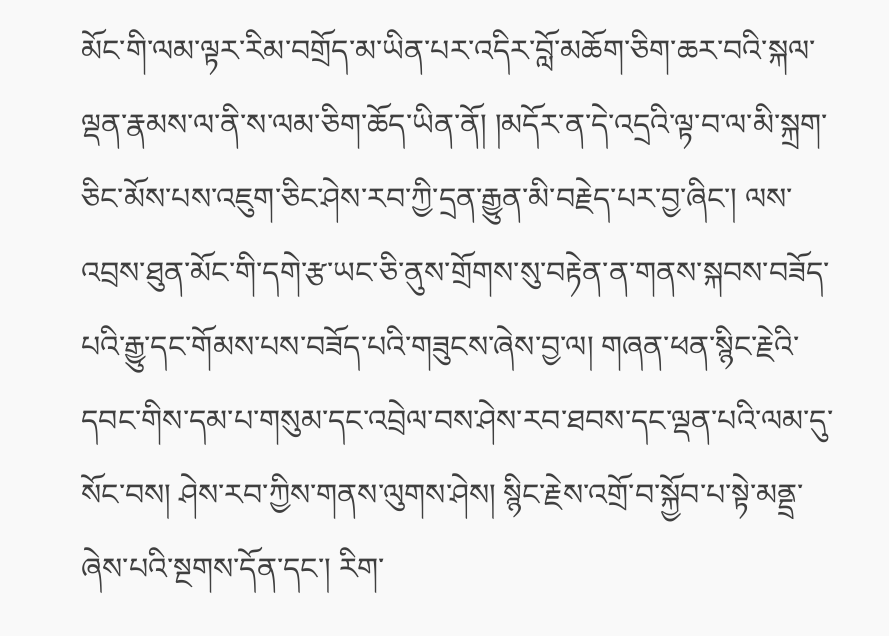མོང་གི་ལམ་ལྟར་རིམ་བགྲོད་མ་ཡིན་པར་འདིར་བློ་མཆོག་ཅིག་ཆར་བའི་སྐལ་ལྡན་རྣམས་ལ་ནི་ས་ལམ་ཅིག་ཆོད་ཡིན་ནོ། །མདོར་ན་དེ་འདྲའི་ལྟ་བ་ལ་མི་སྐྲག་ཅིང་མོས་པས་འཇུག་ཅིང་ཤེས་རབ་ཀྱི་དྲན་རྒྱུན་མི་བརྗེད་པར་བྱ་ཞིང་། ལས་འབྲས་ཐུན་མོང་གི་དགེ་རྩ་ཡང་ཅི་ནུས་གྲོགས་སུ་བརྟེན་ན་གནས་སྐབས་བཟོད་པའི་རྒྱུ་དང་གོམས་པས་བཟོད་པའི་གཟུངས་ཞེས་བྱ་ལ། གཞན་ཕན་སྙིང་རྗེའི་དབང་གིས་དམ་པ་གསུམ་དང་འབྲེལ་བས་ཤེས་རབ་ཐབས་དང་ལྡན་པའི་ལམ་དུ་སོང་བས། ཤེས་རབ་ཀྱིས་གནས་ལུགས་ཤེས། སྙིང་རྗེས་འགྲོ་བ་སྐྱོབ་པ་སྟེ་མནྡྲ་ཞེས་པའི་སྔགས་དོན་དང་། རིག་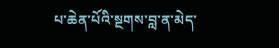པ་ཆེན་པོའི་སྔགས་བླ་ན་མེད་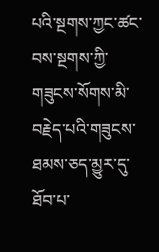པའི་སྔགས་ཀྱང་ཚང་བས་སྔགས་ཀྱི་གཟུངས་སོགས་མི་བརྗེད་པའི་གཟུངས་ཐམས་ཅད་མྱུར་དུ་ཐོབ་པ་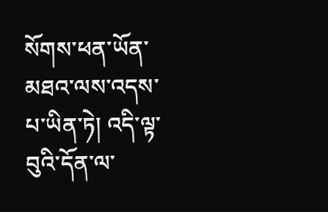སོགས་ཕན་ཡོན་མཐའ་ལས་འདས་པ་ཡིན་ཏེ། འདི་ལྟ་བུའི་དོན་ལ་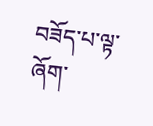བཟོད་པ་ལྟ་ཞོག་